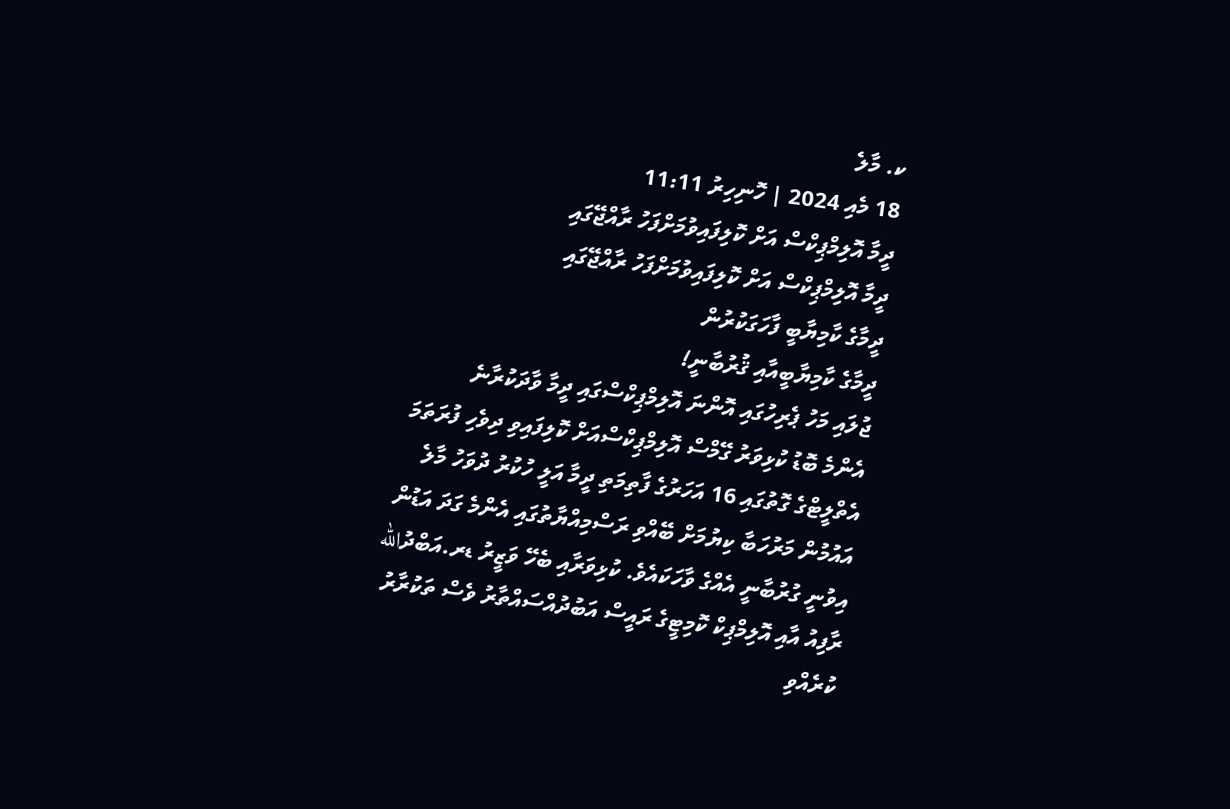ކ. މާލެ
18 މެއި 2024 | ހޮނިހިރު 11:11
ދީމާ އޮލިމްޕިކްސް އަށް ކޮލިފައިވުމަށްފަހު ރާއްޖޭގައި
ދީމާ އޮލިމްޕިކްސް އަށް ކޮލިފައިވުމަށްފަހު ރާއްޖޭގައި
ދީމާގެ ކާމިޔާބީ ފާހަގަކުރުން
ދީމާގެ ކާމިޔާބީއާއި ޤުރުބާނީ!
ޖުލައި މަހު ޕެރިހުގައި އޮންނަ އޮލިމްޕިކްސްގައި ދީމާ ވާދަކުރާނެ
އެންމެ ބޮޑު ކުޅިވަރު ގޭމްސް އޮލިމްޕިކްސްއަށް ކޮލިފައިވި ދިވެހި ފުރަތަމަ އެތްލީޓްގެ ގޮތުގައި 16 އަހަރުގެ ފާތިމަތި ދީމާ އަލީ ހުކުރު ދުވަހު މާލެ އައުމުން މަރުހަބާ ކިޔުމަށް ބޭއްވި ރަސްމިއްޔާތުގައި އެންމެ ގަދަ އަޑުން އިވުނީ ގުރުބާނީ އެއްގެ ވާހަކައެވެ. ކުޅިވަރާއި ބެހޭ ވަޒީރު ޑރ.އަބްދުالله ރާފިއު އާއި އޮލިމްޕިކް ކޮމިޓީގެ ރައީސް އަބުދުއްސައްތާރު ވެސް ތަކުރާރު ކުރެއްވި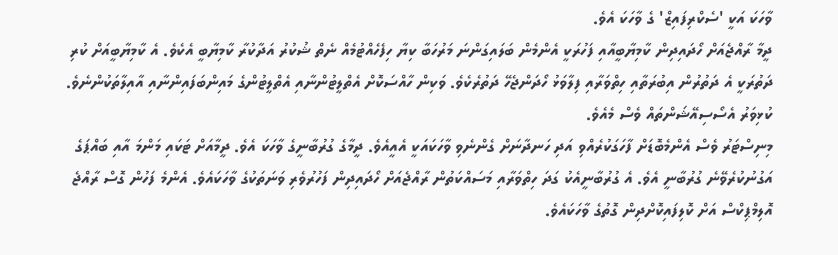ވާހަކަ އަކީ 'ސެކްރިފައިޒް' ގެ ވާހަކަ އެވެ.
ދީމާ ރާއްޖެއަށް ހޯދައިދިން ކާމިޔާބީއާއި ފަހުރަކީ އެންމެން ބަލައިގަންނަ މަރުހަބާ ކިޔާ ހިފެހެއްޓުމެއް ނެތް ޝުކުރު އަދާކުރާ ކާމިޔާބީ އެކެވެ. އެ ކާމިޔާބީއަށް ކުރި ދަތުރަކީ އެ ދަތުރުން އިބުރަތާއި ހިތްވަރާއި ފިލާވަޅު ހޯދަންޖެހޭ ދަތުރެކެވެ. ވަކިން ހާއްސަކޮށް އެތްލީޓުންނާއި އެތްލީޓުންގެ މައިންބަފައިންނާއި އާއިލާތަކުންނެވެ. ކުޅިވަރު އެސޯސިއޭޝަންތައް ވެސް މެއެވެ.
މިނިސްޓަރު ވެސް އެންމެބޮޑަށް ފާހަގަކުރެއްވި އަދި ހަނދާނަށް ގެންނެވި ވާހަކައަކީ އެއީއެވެ. ދީމާގެ ގުރުބާނީގެ ވާހަކަ އެވެ. ދީމާއަށް ޓަކައި މަންމަ އާއި ބައްޕަގެ އަގުނުކުރެވޭނެ ގުރުބާނީ އެވެ. އެ ގުރުބާނީއެކު ގަދަ ހިތްވަރާއި މަސައްކަތުން ރާއްޖެއަށް ހޯދައިދިން ފަހުރުވެރި ވަނަތަކުގެ ވާހަކައެވެ. އެންމެ ފަހުން ގޮސް ރާއްޖެ އޮލިމްޕިކްސް އަށް ކޮލިފައިކޮށްދިން ގޮތުގެ ވާހަކައެވެ.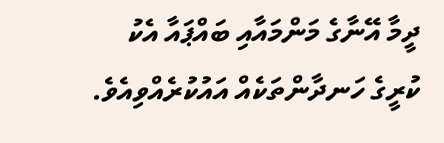ދީމާ އޭނާގެ މަންމައާއި ބައްޕައާ އެކު
ކުރީގެ ހަނދާންތަކެއް އައުކުރެއްވިއެވެ.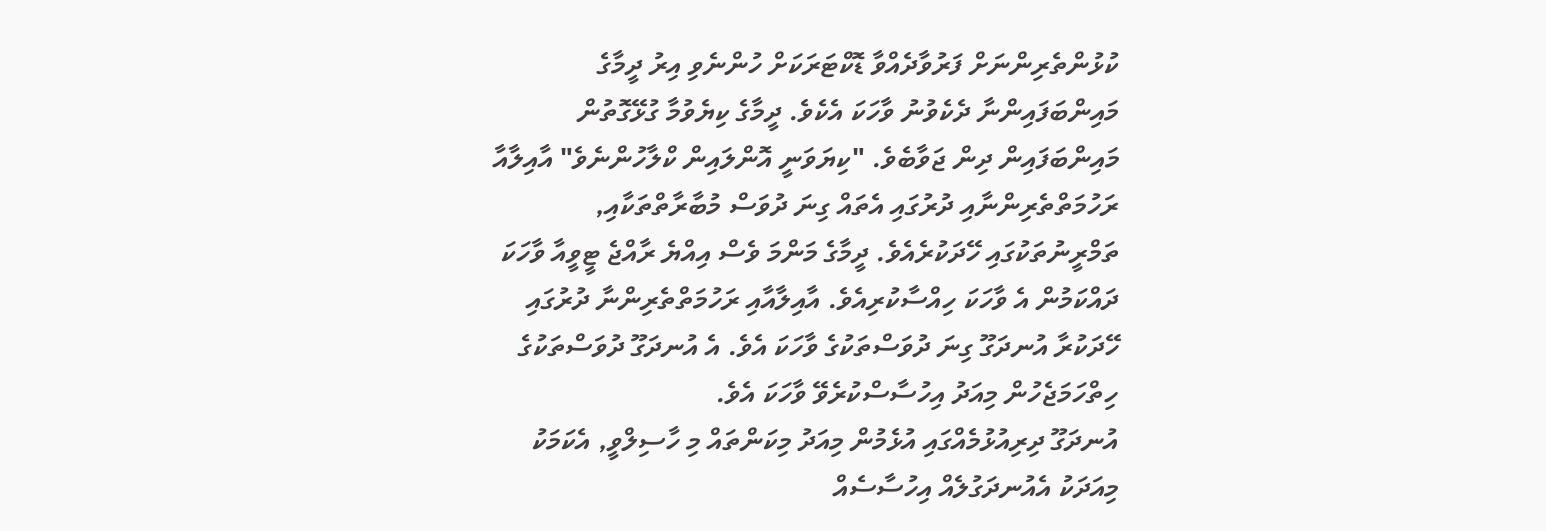ކުޅުންތެރިންނަށް ފަރުވާދެއްވާ ޑޮކްޓަރަކަށް ހުންނެވި އިރު ދީމާގެ މައިންބަފައިންނާ ދެކެވުނު ވާހަކަ އެކެވެ. ދީމާގެ ކިޔެވުމާ ގުޅޭގޮތުން މައިންބަފައިން ދިން ޖަވާބެވެ. "ކިޔަވަނީ އޮންލައިން ކްލާހުންނެވެ" އާއިލާއާ ރަހުމަތްތެރިންނާއި ދުރުގައި އެތައް ގިނަ ދުވަސް މުބާރާތްތަކާއި, ތަމްރީނުތަކުގައި ހޭދަކުރެއެވެ. ދީމާގެ މަންމަ ވެސް އިއްޔެ ރާއްޖެ ޓީވީއާ ވާހަކަ ދައްކަމުން އެ ވާހަކަ ހިއްސާކުރިއެވެ. އާއިލާއާއި ރަހުމަތްތެރިންނާ ދުރުގައި ހޭދަކުރާ އުނދަގޫ ގިނަ ދުވަސްތަކުގެ ވާހަކަ އެވެ. އެ އުނދަގޫ ދުވަސްތަކުގެ ހިތްހަމަޖެހުން މިއަދު އިހުސާސްކުރެވޭ ވާހަކަ އެވެ.
އުނދަގޫ ދިރިއުޅުމެއްގައި އުޅެމުން މިއަދު މިކަންތައް މި ހާސިލްވީ, އެކަމަކު މިއަދަކު އެއުނދަގުލެއް އިހުސާސެއް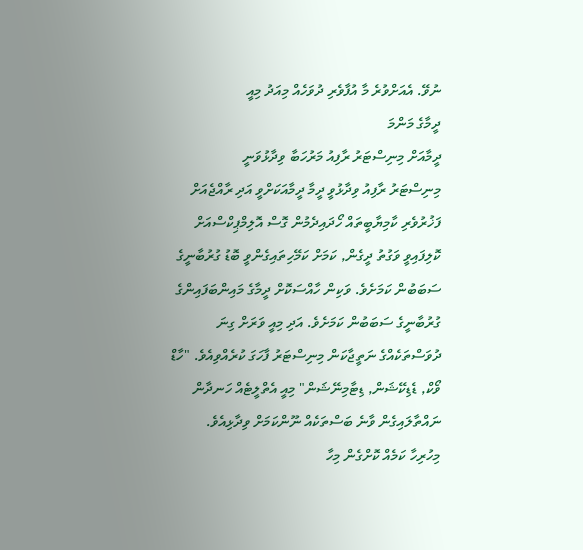ނުވޭ. އެއަށްވުރެ މާ އުފާވެރި ދުވަހެއް މިއަދު މިއީ
ދީމާގެ މަންމަ
ދީމާއަށް މިނިސްޓަރު ރާފިއު މަރުހަބާ ވިދާޅުވަނީ
މިނިސްޓަރު ރާފިއު ވިދާޅުވީ ދީމާ ދީމާއަކަށްވީ އަދި ރާއްޖެއަށް ފަޚުރުވެރި ކާމިޔާބީތައް ހޯދައިދެމުން ގޮސް އޮލިމްޕިކްސްއަށް ކޮލިފައިވީ ވަގުތު ދީގެން, ކަމަށް ކަމޭހިތައިގެންވީ ބޮޑު ގުރުބާނީގެ ސަބަބުން ކަމަށެވެ. ވަކިން ހާއްސަކޮށް ދީމާގެ މައިންބަފައިންގެ ގުރުބާނީގެ ސަބަބުން ކަމަށެވެ. އަދި މިއީ ވަރަށް ގިނަ ދުވަސްތަކެއްގެ ނަތީޖާކަން މިނިސްޓަރު ފާހަގަ ކުރެއްވިއެވެ. "ހާޑް ވޯކް, ޑެޑިކޭޝަން, ޑިޓާމިނޭޝަން" މިއީ އެތްލީޓެއް ހަނދާން ނައްތާލައިގެން ވާނެ ބަސްތަކެއް ނޫންކަމަށް ވިދާޅިއެވެ.
މިހުރިހާ ކަމެއް ކޮށްގެން މިހާ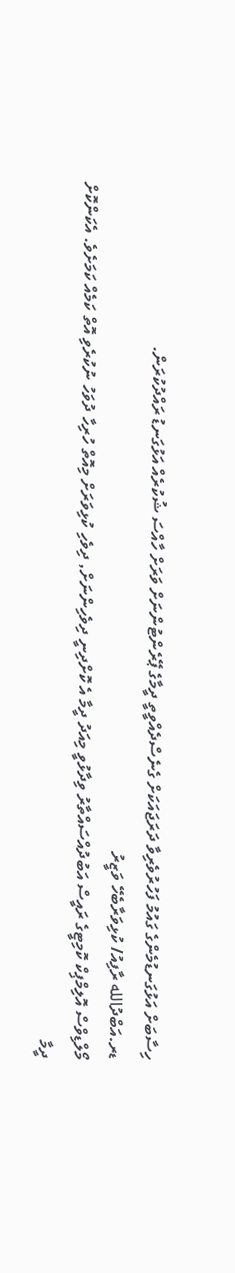ހިސާބަށް އަޅުގަނޑުމެންގެ ގައުމު ފަހުރުވެރިވާ ދަރަޖައަކަށް ގެނެސްދެއްވީތީ ދީމާގެ ޕޭރެންޓުންނަށް ވަރަށް ހާއްސަ ޝުކުރެއް އަޅުގަނޑު ރައްދުކުރަން.
ޑރ.އަބްދުالله ރާފިއު/ ކުޅިވަރާބެހޭ ވަޒީރު
މޯލްޑިވްސް އޮލިމްޕިކް ކޮމިޓީގެ ރައީސް އަބުދުއްސައްތާރު ވިދާޅުވީ މިއަދު ދީމާ އެ ކޮށްދިނީ ދިވެހިންނަށް, ދިވެހި ކުޅިވަރަށް މިއޮތް ހުރިހާ ދުވަހު ނުކުރެވި އޮތް ކަމެއް ކަމަށެވެ. އެކަންކޮށް ދީމާ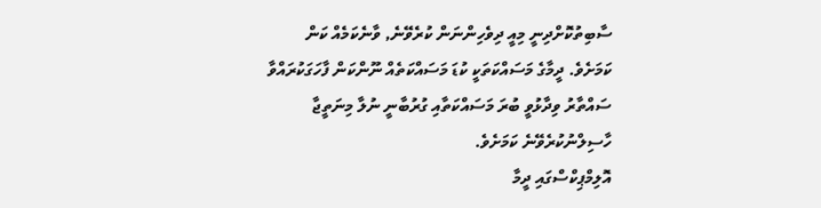ސާބިތުކޮށްދިނީ މިއީ ދިވެހިންނަން ކުރެވޭނެ, ވާނެކަމެއް ކަން ކަމަށެވެ. ދީމާގެ މަސައްކަތަކީ ކުޑަ މަސައްކަތެއް ނޫންކަން ފާހަގަކުރައްވާ ސައްތާރު ވިދާޅުވީ ބުރަ މަސައްކަތާއި ގުރުބާނީ ނުލާ މިނަތީޖާ ހާސިލްނުކުރެވޭނެ ކަމަށެވެ.
އޮލިމްޕިކްސްގައި ދީމާ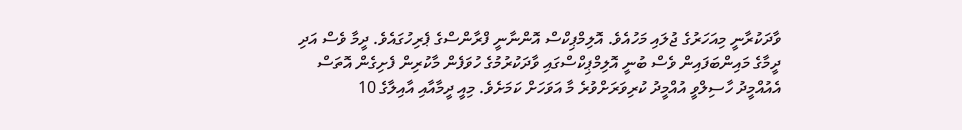ވާދަކުރާނީ މިއަހަރުގެ ޖުލައި މަހުއެވެ. އޮލިމްޕިކްސް އޮންނާނީ ފްރާންސްގެ ޕެރިހުގައެވެ. ދީމާ ވެސް އަދި ދީމާގެ މައިންބަފައިން ވެސް ބުނީ އޮލިމްޕިކްސްގައި ވާދަކުރުމުގެ ހުވަފެން މާކުރިން ފެށިގެން އޮތަސް އެއުއްމީދު ހާސިލްވީ އުއްމީދު ކުރިވަރަށްވުރެ މާ އަވަހަށް ކަމަށެވެ. މިއީ ދީމާއާއި އާއިލާގެ 10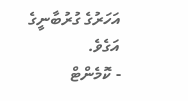އަހަރުގެ ގުރުބާނީގެ އަގެވެ.
- ކޮމެންޓް